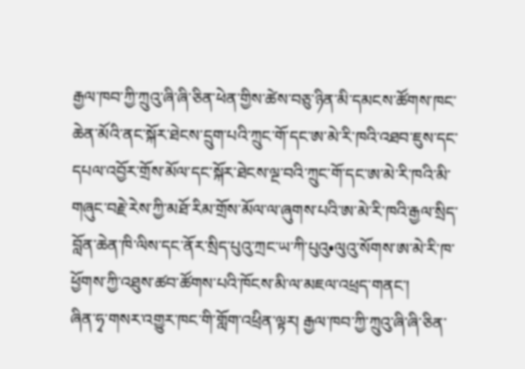རྒྱལ་ཁབ་ཀྱི་ཀྲུའུ་ཞི་ཞི་ཅིན་ཕེན་གྱིས་ཚེས་བཅུ་ཉིན་མི་དམངས་ཚོགས་ཁང་ཆེན་མོའི་ནང་སྐོར་ཐེངས་དྲུག་པའི་ཀྲུང་གོ་དང་ཨ་མེ་རི་ཁའི་འཐབ་ཇུས་དང་དཔལ་འབྱོར་གྲོས་མོལ་དང་སྐོར་ཐེངས་ལྔ་བའི་ཀྲུང་གོ་དང་ཨ་མེ་རི་ཁའི་མི་གཞུང་བརྗེ་རེས་ཀྱི་མཐོ་རིམ་གྲོས་མོལ་ལ་ཞུགས་པའི་ཨ་མེ་རི་ཁའི་རྒྱལ་སྲིད་བློན་ཆེན་ཁི་ལིས་དང་ནོར་སྲིད་པུའུ་ཀྲང་ཡ་ཀི་པུའུ•ལུའུ་སོགས་ཨ་མེ་རི་ཁ་ཕྱོགས་ཀྱི་འཐུས་ཚབ་ཚོགས་པའི་ཁོངས་མི་ལ་མཇལ་འཕྲད་གནང་།
ཞིན་ཧྭ་གསར་འགྱུར་ཁང་གི་གློག་འཕྲིན་ལྟར། རྒྱལ་ཁབ་ཀྱི་ཀྲུའུ་ཞི་ཞི་ཅིན་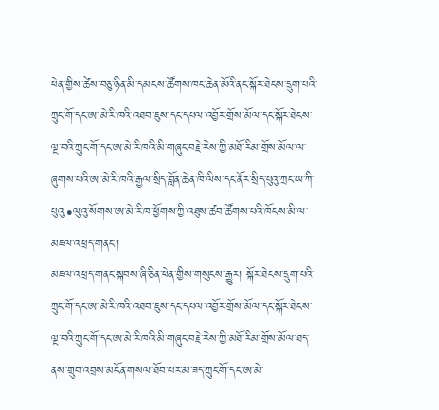ཕེན་གྱིས་ཚེས་བཅུ་ཉིན་མི་དམངས་ཚོགས་ཁང་ཆེན་མོའི་ནང་སྐོར་ཐེངས་དྲུག་པའི་ཀྲུང་གོ་དང་ཨ་མེ་རི་ཁའི་འཐབ་ཇུས་དང་དཔལ་འབྱོར་གྲོས་མོལ་དང་སྐོར་ཐེངས་ལྔ་བའི་ཀྲུང་གོ་དང་ཨ་མེ་རི་ཁའི་མི་གཞུང་བརྗེ་རེས་ཀྱི་མཐོ་རིམ་གྲོས་མོལ་ལ་ཞུགས་པའི་ཨ་མེ་རི་ཁའི་རྒྱལ་སྲིད་བློན་ཆེན་ཁི་ལིས་དང་ནོར་སྲིད་པུའུ་ཀྲང་ཡ་ཀི་པུའུ•ལུའུ་སོགས་ཨ་མེ་རི་ཁ་ཕྱོགས་ཀྱི་འཐུས་ཚབ་ཚོགས་པའི་ཁོངས་མི་ལ་མཇལ་འཕྲད་གནང་།
མཇལ་འཕྲད་གནང་སྐབས་ཞི་ཅིན་ཕེན་གྱིས་གསུངས་རྒྱུར། སྐོར་ཐེངས་དྲུག་པའི་ཀྲུང་གོ་དང་ཨ་མེ་རི་ཁའི་འཐབ་ཇུས་དང་དཔལ་འབྱོར་གྲོས་མོལ་དང་སྐོར་ཐེངས་ལྔ་བའི་ཀྲུང་གོ་དང་ཨ་མེ་རི་ཁའི་མི་གཞུང་བརྗེ་རེས་ཀྱི་མཐོ་རིམ་གྲོས་མོལ་ཐད་ནས་གྲུབ་འབྲས་མངོན་གསལ་ཐོབ་པར་མ་ཟད་ཀྲུང་གོ་དང་ཨ་མེ་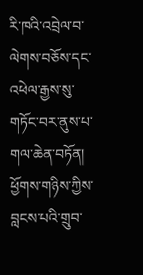རི་ཁའི་འབྲེལ་བ་ལེགས་བཅོས་དང་འཕེལ་རྒྱས་སུ་གཏོང་བར་ནུས་པ་གལ་ཆེན་བཏོན། ཕྱོགས་གཉིས་ཀྱིས་བླངས་པའི་གྲུབ་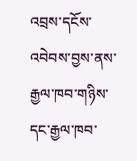འབྲས་དངོས་འབེབས་བྱས་ནས་རྒྱལ་ཁབ་གཉིས་དང་རྒྱལ་ཁབ་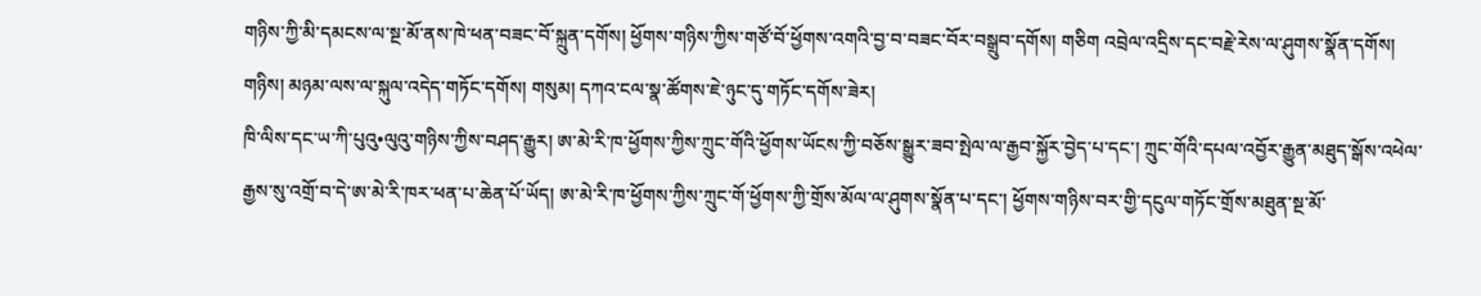གཉིས་ཀྱི་མི་དམངས་ལ་སྔ་མོ་ནས་ཁེ་ཕན་བཟང་བོ་སྐྲུན་དགོས། ཕྱོགས་གཉིས་ཀྱིས་གཙོ་བོ་ཕྱོགས་འགའི་བྱ་བ་བཟང་བོར་བསྒྲུབ་དགོས། གཅིག འབྲེལ་འདྲིས་དང་བརྗེ་རེས་ལ་ཤུགས་སྣོན་དགོས། གཉིས། མཉམ་ལས་ལ་སྐུལ་འདེད་གཏོང་དགོས། གསུམ། དཀའ་ངལ་སྣ་ཚོགས་ཇེ་ཉུང་དུ་གཏོང་དགོས་ཟེར།
ཁི་ལིས་དང་ཡ་ཀི་པུའུ•ལུའུ་གཉིས་ཀྱིས་བཤད་རྒྱུར། ཨ་མེ་རི་ཁ་ཕྱོགས་ཀྱིས་ཀྲུང་གོའི་ཕྱོགས་ཡོངས་ཀྱི་བཅོས་སྒྱུར་ཟབ་སྤེལ་ལ་རྒྱབ་སྐྱོར་བྱེད་པ་དང་། ཀྲུང་གོའི་དཔལ་འབྱོར་རྒྱུན་མཐུད་སྒོས་འཕེལ་རྒྱས་སུ་འགྲོ་བ་དེ་ཨ་མེ་རི་ཁར་ཕན་པ་ཆེན་པོ་ཡོད། ཨ་མེ་རི་ཁ་ཕྱོགས་ཀྱིས་ཀྲུང་གོ་ཕྱོགས་ཀྱི་གྲོས་མོལ་ལ་ཤུགས་སྣོན་པ་དང་། ཕྱོགས་གཉིས་བར་གྱི་དངུལ་གཏོང་གྲོས་མཐུན་སྔ་མོ་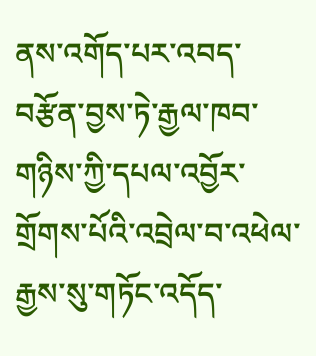ནས་འགོད་པར་འབད་བརྩོན་བྱས་ཏེ་རྒྱལ་ཁབ་གཉིས་ཀྱི་དཔལ་འབྱོར་གྲོགས་པོའི་འབྲེལ་བ་འཕེལ་རྒྱས་སུ་གཏོང་འདོད་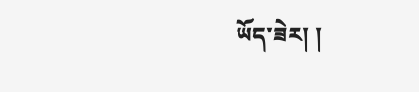ཡོད་ཟེར། །